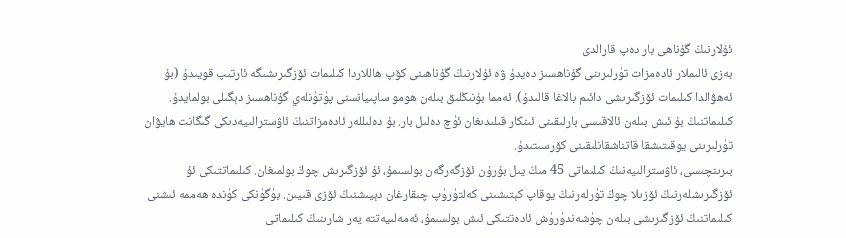ئۇلارنىڭ گۇناھى بار دەپ قارالدى
بەزى ئالىملار ئادەمزات تۈرلىرىنى گۇناھسىز دەيدۇ ۋە ئۇلارنىڭ گۇناھىنى كۆپ ھاللاردا كىلىمات ئۆزگىرىشىگە ئارتىپ قويىدۇ (بۇ ئەھۋالدا كىلىمات ئۆزگىرىشى دائىم بالاغا قالىدۇ). ئەمما بۇنىڭلىق بىلەن ھومو ساپىيانسنى پۈتۈنلەي گۇناھسىز دېگىلى بولمايدۇ. كىلىماتنىڭ بۇ ئىش بىلەن ئالاقىسى بارلىقىنى ئىنكار قىلىدىغان ئۈچ دەلىل بار. بۇ دەلىللەر ئادەمزاتنىڭ ئاۋسترالىيەدىكى گىگانت ھايۋان تۈرلىرىنى يوقىتىشقا قاتناشقانلىقىنى كۆرسىتىدۇ.
بىرىنچىسى، ئاۋسترالىيەنىڭ كىلىماتى 45 مىڭ يىل بۇرۇن ئۆزگەرگەن بولسىمۇ، ئۇ ئۆزگىرىش چوڭ بولمىغان. كىلىماتتىكى ئۇ ئۆزگىرىشلەرنىڭ ئۆزىلا چوڭ تۈرلەرنىڭ يوقاپ كېتىشىنى كەلتۈرۈپ چىقارغان دېيىشنىڭ ئۆزى قىيىن. بۈگۈنكى كۈندە ھەممە ئىشنى كىلىماتنىڭ ئۆزگىرىشى بىلەن چۈشەندۈرۈش ئادەتتىكى ئىش بولسىمۇ، ئەمەلىيەتتە يەر شارىنىڭ كىلىماتى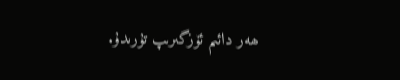ھەر دائىم ئۆزگىرىپ تۇرىدۇ.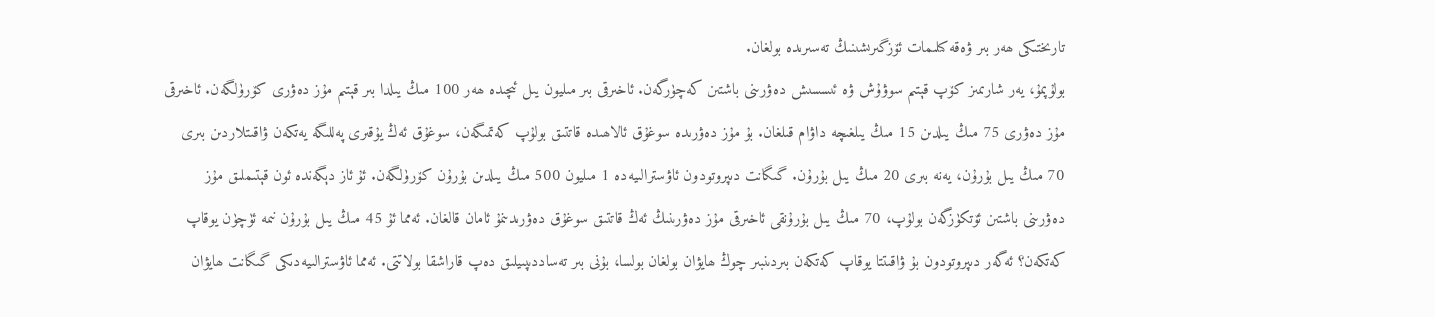تارىختىكى ھەر بىر ۋەقە كىلىمات ئۆزگىرىشىنىڭ تەسىرىدە بولغان.
بولۇپمۇ، يەر شارىمىز كۆپ قېتىم سوۋۇش ۋە ئىسسىش دەۋرىنى باشتىن كەچۈرگەن. ئاخىرقى بىر مىليون يىل ئىچىدە ھەر 100 مىڭ يىلدا بىر قېتىم مۇز دەۋرى كۆرۈلگەن. ئاخىرقى مۇز دەۋرى 75 مىڭ يىلدىن 15 مىڭ يىلغىچە داۋام قىلغان. بۇ مۇز دەۋرىدە سوغۇق ئالاھىدە قاتتىق بولۇپ كەتمىگەن، سوغۇق ئەڭ يۇقىرى پەللىگە يەتكەن ۋاقىتلاردىن بىرى 70 مىڭ يىل بۇرۇن، يەنە بىرى 20 مىڭ يىل بۇرۇن. گىگانت دىپروتودون ئاۋسترالىيەدە 1 مىليون 500 مىڭ يىلدىن بۇرۇن كۆرۈلگەن. ئۇ ئاز دېگەندە ئون قېتىملىق مۇز دەۋرىنى باشتىن ئۆتكۈزگەن بولۇپ، 70 مىڭ يىل بۇرۇنقى ئاخىرقى مۇز دەۋرىنىڭ ئەڭ قاتتىق سوغۇق دەۋرىدىنمۇ ئامان قالغان. ئەمما ئۇ 45 مىڭ يىل بۇرۇن نىمە ئۈچۈن يوقاپ كەتكەن؟ ئەگەر دىپروتودون بۇ ۋاقىتتا يوقاپ كەتكەن بىردىنبىر چوڭ ھايۋان بولغان بولسا، بۇنى بىر تەساددىپىيلىق دەپ قاراشقا بولاتتى. ئەمما ئاۋسترالىيەدىكى گىگانت ھايۋان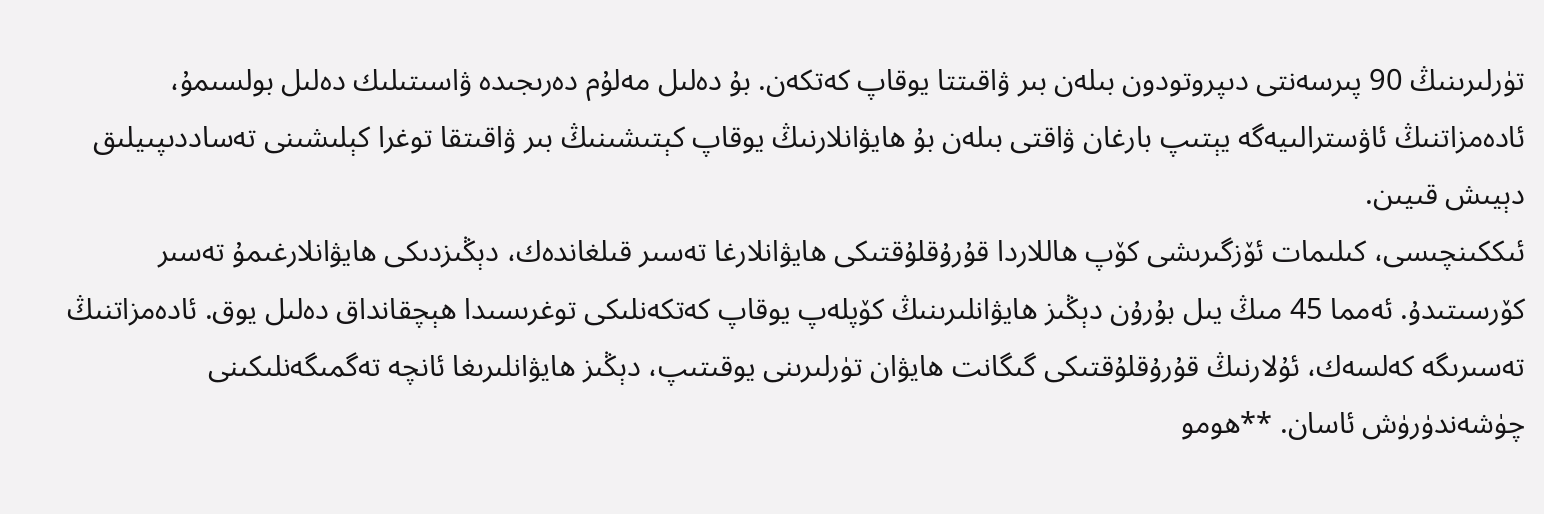تۈرلىرىنىڭ 90 پىرسەنتى دىپروتودون بىلەن بىر ۋاقىتتا يوقاپ كەتكەن. بۇ دەلىل مەلۇم دەرىجىدە ۋاسىتىلىك دەلىل بولسىمۇ، ئادەمزاتنىڭ ئاۋسترالىيەگە يېتىپ بارغان ۋاقتى بىلەن بۇ ھايۋانلارنىڭ يوقاپ كېتىشىنىڭ بىر ۋاقىتقا توغرا كېلىشىنى تەساددىپىيلىق دېيىش قىيىن.
ئىككىنچىسى، كىلىمات ئۆزگىرىشى كۆپ ھاللاردا قۇرۇقلۇقتىكى ھايۋانلارغا تەسىر قىلغاندەك، دېڭىزدىكى ھايۋانلارغىمۇ تەسىر كۆرسىتىدۇ. ئەمما 45 مىڭ يىل بۇرۇن دېڭىز ھايۋانلىرىنىڭ كۆپلەپ يوقاپ كەتكەنلىكى توغرىسىدا ھېچقانداق دەلىل يوق. ئادەمزاتنىڭ تەسىرىگە كەلسەك، ئۇلارنىڭ قۇرۇقلۇقتىكى گىگانت ھايۋان تۈرلىرىنى يوقىتىپ، دېڭىز ھايۋانلىرىغا ئانچە تەگمىگەنلىكىنى چۈشەندۈرۈش ئاسان. **ھومو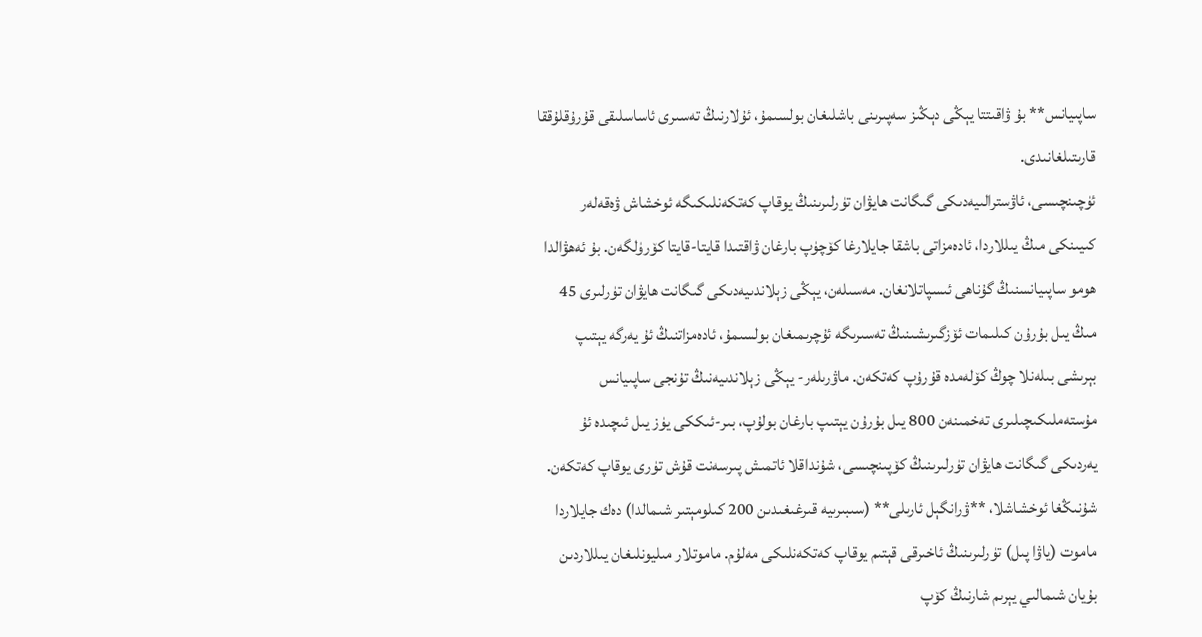ساپىيانس** بۇ ۋاقىتتا يېڭى دېڭىز سەپىرىنى باشلىغان بولسىمۇ، ئۇلارنىڭ تەسىرى ئاساسلىقى قۇرۇقلۇققا قارىتىلغانىدى.
ئۈچىنچىسى، ئاۋسترالىيەدىكى گىگانت ھايۋان تۈرلىرىنىڭ يوقاپ كەتكەنلىكىگە ئوخشاش ۋەقەلەر كىيىنكى مىڭ يىللاردا، ئادەمزاتى باشقا جايلارغا كۆچۈپ بارغان ۋاقتىدا قايتا-قايتا كۆرۈلگەن. بۇ ئەھۋالدا ھومو ساپىيانسنىڭ گۇناھى ئىسپاتلانغان. مەسىلەن، يېڭى زېلاندىيەدىكى گىگانت ھايۋان تۈرلىرى 45 مىڭ يىل بۇرۇن كىلىمات ئۆزگىرىشىنىڭ تەسىرىگە ئۇچرىمىغان بولسىمۇ، ئادەمزاتنىڭ ئۇ يەرگە يېتىپ بېرىشى بىلەنلا چوڭ كۆلەمدە قۇرۇپ كەتكەن. ماۋرىلەر- يېڭى زېلاندىيەنىڭ تۇنجى ساپىيانس مۇستەملىكىچىلىرى تەخمىنەن 800 يىل بۇرۇن يېتىپ بارغان بولۇپ، بىر-ئىككى يۈز يىل ئىچىدە ئۇ يەردىكى گىگانت ھايۋان تۈرلىرىنىڭ كۆپىنچىسى، شۇنداقلا ئاتمىش پىرسەنت قۇش تۈرى يوقاپ كەتكەن.
شۇنىڭغا ئوخشاشلا، **ۋرانگېل ئارىلى** (سىبىرىيە قىرغىغىدىن 200 كىلومېتىر شىمالدا) دەك جايلاردا ماموت (ياۋا پىل) تۈرلىرىنىڭ ئاخىرقى قېتىم يوقاپ كەتكەنلىكى مەلۇم. ماموتلار مىليونلىغان يىللاردىن بۇيان شىمالىي يېرىم شارنىڭ كۆپ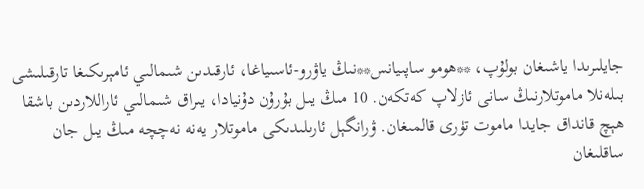جايلىرىدا ياشىغان بولۇپ، **ھومو ساپىيانس**نىڭ ياۋرو-ئاسىياغا، ئارقىدىن شىمالىي ئامېرىكىغا تارقىلىشى بىلەنلا ماموتلارنىڭ سانى ئازلاپ كەتكەن. 10 مىڭ يىل بۇرۇن دۇنيادا، يىراق شىمالىي ئاراللاردىن باشقا ھېچ قانداق جايدا ماموت تۈرى قالمىغان. ۋرانگېل ئارىلىدىكى ماموتلار يەنە نەچچە مىڭ يىل جان ساقلىغان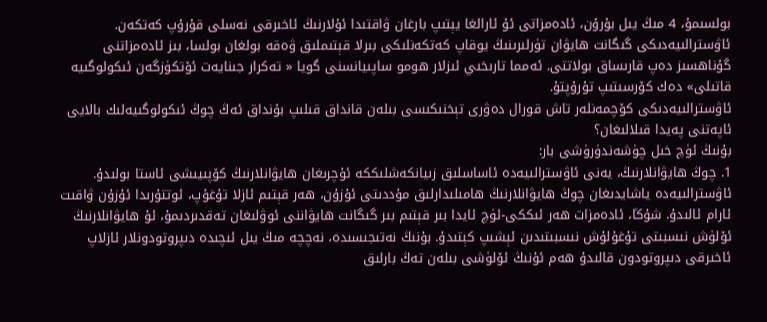بولسىمۇ، 4 مىڭ يىل بۇرۇن، ئادەمزاتى ئۇ ئارالغا يېتىپ بارغان ۋاقتىدا ئۇلارنىڭ ئاخىرقى نەسلى قۇرۇپ كەتكەن.
ئاۋسترالىيەدىكى گىگانت ھايۋان تۈرلىرىنىڭ يوقاپ كەتكەنلىكى بىرلا قېتىملىق ۋەقە بولغان بولسا، بىز ئادەمزاتنى گۇناھسىز دەپ قارىساق بولاتتى. ئەمما تارىخىي ئىزلار ھومو ساپىيانسنى گويا « تەكرار جىنايەت ئۆتكۈزگەن ئىكولوگىيە قاتىلى» دەك كۆرسىتىپ تۇرۇپتۇ.
ئاۋسترالىيەدىكى كۆچمەنلەر تاش قورال دەۋرى تېخنىكىسى بىلەن قانداق قىلىپ بۇنداق ئەڭ چوڭ ئىكولوگىيەلىك بالايى ئاپەتنى پەيدا قىلالىغان؟
بۇنىڭ ئۈچ خىل چۈشەندۈرۈشى بار:
1. چوڭ ھايۋانلارنىڭ، يەنى ئاۋسترالىيەدە ئاساسلىق زىيانكەشلىككە ئۇچرىغان ھايۋانلارنىڭ كۆپىيىشى ئاستا بولىدۇ.
ئاۋسترالىيەدە ياشايدىغان چوڭ ھايۋانلارنىڭ ھامىلىدارلىق مۇددىتى ئۇزۇن، ھەر قېتىم ئازلا تۇغۇپ، ئوتتۇرىدا ئۇزۇن ۋاقىت ئارام ئالىدۇ. شۇڭا، ئادەمزات ھەر ئىككى-ئۈچ ئايدا بىر قېتىم بىر گىگانت ھايۋاننى ئوۋلىغان تەقدىردىمۇ، ئۇ ھايۋانلارنىڭ ئۆلۈش نىسبىتى تۇغۇلۇش نىسبىتىدىن ئېشىپ كېتىدۇ. بۇنىڭ نەتىجىسىدە، نەچچە مىڭ يىل ئىچىدە دىپروتودونلار ئازلاپ ئاخىرقى دىپروتودون قالىدۇ ھەم ئۇنىڭ ئۆلۈشى بىلەن تەڭ بارلىق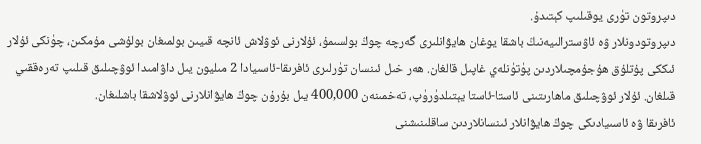دىپروتون تۈرى يوقىلىپ كېتىدۇ.
دىپروتودونلار ۋە ئاۋسترالىيەنىڭ باشقا يوغان ھايۋانلىرى گەرچە چوڭ بولسىمۇ، ئۇلارنى ئوۋلاش ئانچە قىيىن بولمىغان بولۇشى مۇمكىن، چۈنكى ئۇلار ئىككى پۇتلۇق ھۇجۇمچىلاردىن پۈتۈنلەي غاپىل قالغان. ھەر خىل ئىنسان تۈرلىرى ئافرىقا-ئاسىيادا 2 مىليون يىل داۋامىدا ئوۋچىلىق قىلىپ تەرەققىي قىلغان. ئۇلار ئوۋچىلىق ماھارىتىنى ئاستا-ئاستا يېتىلدۈرۈپ، تەخمىنەن 400,000 يىل بۇرۇن چوڭ ھايۋانلارنى ئوۋلاشقا باشلىغان.
ئافرىقا ۋە ئاسىيادىكى چوڭ ھايۋانلار ئىنسانلاردىن ساقلىنىشنى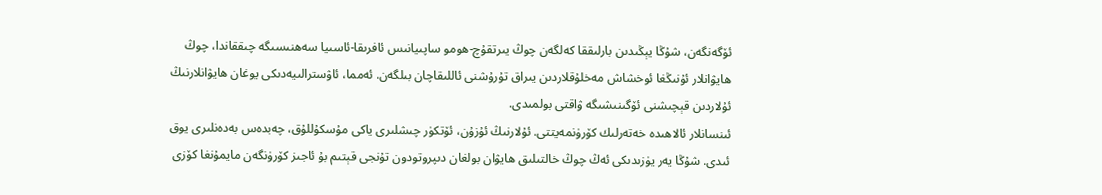ئۆگەنگەن، شۇڭا يېڭىدىن بارلىققا كەلگەن چوڭ يىرتقۇچ-ھومو ساپىيانىس ئافرىقا-ئاسىيا سەھنىسىگە چىققاندا، چوڭ ھايۋانلار ئۇنىڭغا ئوخشاش مەخلۇقلاردىن يىراق تۇرۇشنى ئاللىقاچان بىلگەن. ئەمما، ئاۋسترالىيەدىكى يوغان ھايۋانلارنىڭ ئۇلاردىن قېچىشنى ئۆگىنىشىگە ۋاقتى بولمىدى.
ئىنسانلار ئالاھىدە خەتەرلىك كۆرۈنمەيتتى. ئۇلارنىڭ ئۇزۇن، ئۆتكۈر چىشلىرى ياكى مۇسكۇللۇق، چەبدەس بەدەنلىرى يوق ئىدى. شۇڭا يەر يۈزىدىكى ئەڭ چوڭ خالتىلىق ھايۋان بولغان دىپروتودون تۇنجى قېتىم بۇ ئاجىز كۆرۈنگەن مايمۇنغا كۆزى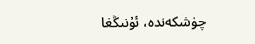چۈشكەندە، ئۇنىڭغا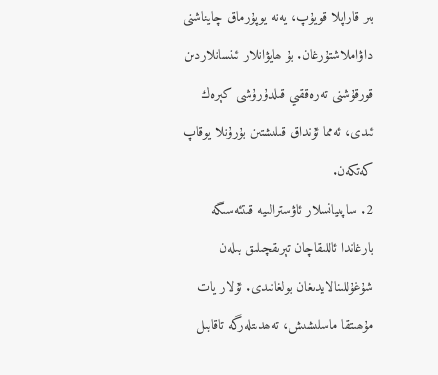بىر قاراپلا قويۇپ، يەنە يوپۇرماق چايناشنى داۋاملاشتۇرغان. بۇ ھايۋانلار ئىنسانلاردىن قورقۇشنى تەرەققىي قىلدۇرۇشى كېرەك ئىدى، ئەمما ئۇنداق قىلىشتىن بۇرۇنلا يوقاپ كەتكەن.
2. ساپىيانسلار ئاۋسترالىيە قىتئەسىگە بارغاندا ئاللىقاچان تېرىقچىلىق بىلەن شۇغۇللىنالايدىغان بولغانىدى. ئۇلار يات مۇھىتقا ماسلىشىش، تەھدىتلەرگە تاقابىل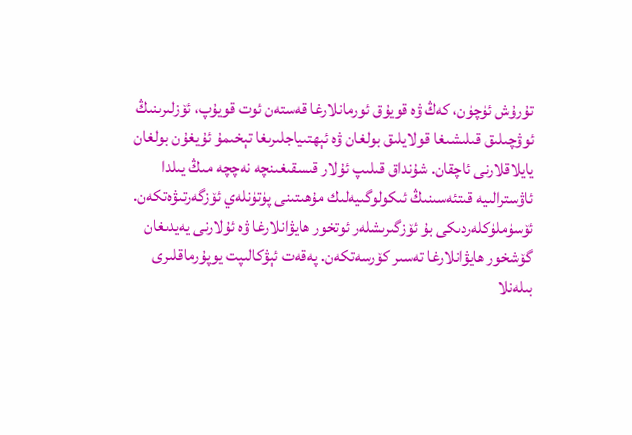تۇرۇش ئۈچۈن، كەڭ ۋە قويۇق ئورمانلارغا قەستەن ئوت قويۇپ، ئۆزلىرىنىڭ ئوۋچىلىق قىلىشىغا قولايلىق بولغان ۋە ئېھتىياجلىرىغا تېخىمۇ ئۇيغۇن بولغان يايلاقلارنى ئاچقان. شۇنداق قىلىپ ئۇلار قىسقىغىنچە نەچچە مىڭ يىلدا ئاۋسترالىيە قىتئەسىنىڭ ئىكولوگىيەلىك مۇھىتىنى پۈتۈنلەي ئۆزگەرتىۋەتكەن.
ئۆسۈملۈكلەردىكى بۇ ئۆزگىرىشلەر ئوتخور ھايۋانلارغا ۋە ئۇلارنى يەيدىغان گۆشخور ھايۋانلارغا تەسىر كۆرسەتكەن. پەقەت ئېۋكالىپت يوپۇرماقلىرى بىلەنلا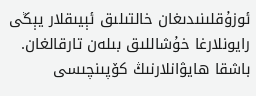ئوزۇقلىنىدىغان خالتىلىق ئېيىقلار يېڭى رايونلارغا خۇشاللىق بىلەن تارقالغان. باشقا ھايۋانلارنىڭ كۆپىنچىسى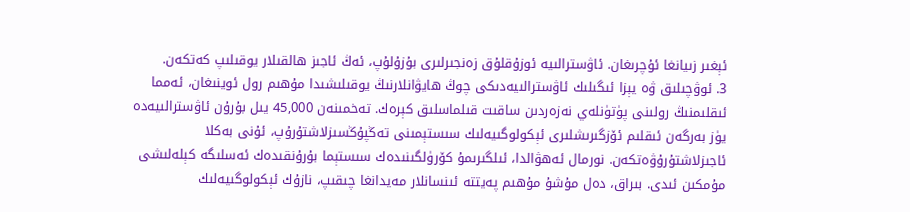ئېغىر زىيانغا ئۇچرىغان. ئاۋسترالىيە ئوزۇقلۇق زەنجىرلىرى بۇزۇلۇپ، ئەڭ ئاجىز ھالقىلار يوقىلىپ كەتكەن.
3. ئوۋچىلىق ۋە يېزا ئىگىلىك ئاۋسترالىيەدىكى چوڭ ھايۋانلارنىڭ يوقىلىشىدا مۇھىم رول ئوينىغان، ئەمما ئىقلىمنىڭ رولىنى پۈتۈنلەي نەزەردىن ساقىت قىلماسلىق كېرەك. تەخمىنەن 45,000 يىل بۇرۇن ئاۋسترالىيەدە يۈز بەرگەن ئىقلىم ئۆزگىرىشلىرى ئېكولوگىيەلىك سىستېمىنى تەڭپۇڭسىزلاشتۇرۇپ، ئۇنى بەكلا ئاجىزلاشتۇرۇۋەتكەن. نورمال ئەھۋالدا، ئىلگىرىمۇ كۆرۈلگىنىدەك سىستېما بۇرۇنقىدەك ئەسلىگە كېلەلىشى مۇمكىن ئىدى. بىراق، دەل مۇشۇ مۇھىم پەيتتە ئىنسانلار مەيدانغا چىقىپ، نازۇك ئېكولوگىيەلىك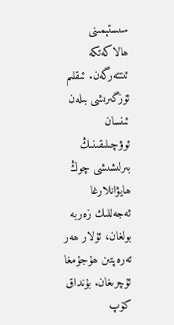سىستېمىنى ھالاكەتكە ئىتتەرگەن. ئىقلىم ئۆزگىرىشى بىلەن ئىنسان ئوۋچىلىقىنىڭ بىرلىشىشى چوڭ ھايۋانلارغا ئەجەللىك زەربە بولغان، ئۇلار ھەر تەرەپتىن ھۇجۇمغا ئۇچرىغان. بۇنداق كۆپ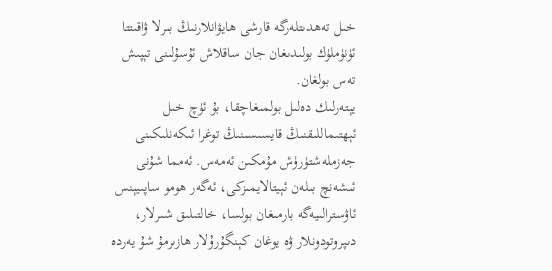خىل تەھدىتلەرگە قارشى ھايۋانلارنىڭ بىرلا ۋاقىتتا ئۈنۈملۈك بولىدىغان جان ساقلاش ئۇسۇلىنى تېپىش تەس بولغان.
يېتەرلىك دەلىل بولمىغاچقا، بۇ ئۈچ خىل ئېھتىماللىقنىڭ قايسىسىنىڭ توغرا ئىكەنلىكىنى جەزملەشتۈرۈش مۇمكىن ئەمەس. ئەمما شۇنى ئىشەنچ بىلەن ئېيتالايمىزكى، ئەگەر ھومو ساپىيېنس ئاۋسترالىيەگە بارمىغان بولسا، خالتىلىق شىرلار، دىپروتودونلار ۋە يوغان كېنگۇرۇلار ھازىرمۇ شۇ يەردە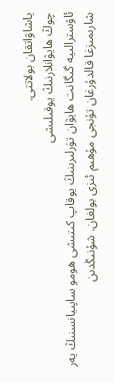ياشاۋاتقان بولاتتى.
چوڭ ھايۋانلارنىڭ يوقىلىشى
ئاۋسترالىيە گىگانت ھايۋان تۈرلىرىنىڭ يوقاپ كىتىشى ھومو ساپىيانسنىڭ يەر شارىمىزغا قالدۇرغان تۇنجى مۇھىم ئىزى بولغان. شۇنىڭدىن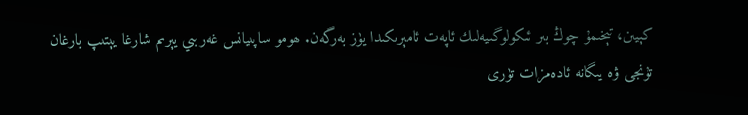كېيىن، تېخىمۇ چوڭ بىر ئىكولوگىيەلىك ئاپەت ئامېرىكىدا يۈز بەرگەن. ھومو ساپىيانس غەربىي يېرىم شارغا يېتىپ بارغان تۇنجى ۋە يىگانە ئادەمزات تۈرى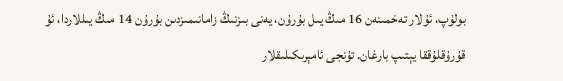بولۇپ، ئۇلار تەخمىنەن 16 مىڭ يىل بۇرۇن، يەنى بىزنىڭ زامانىمىزدىن بۇرۇن 14 مىڭ يىللاردا، ئۇ قۇرۇقلۇققا يېتىپ بارغان. تۇنجى ئامېرىكىلىقلار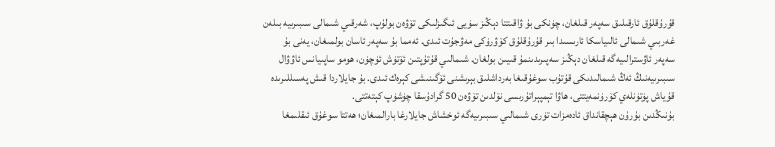قۇرۇقلۇق ئارقىلىق سەپەر قىلغان، چۈنكى بۇ ۋاقىتتا دېڭىز سۈيى ئىگىزلىكى تۆۋەن بولۇپ، شەرقىي شىمالى سىبىرىيە بىلەن غەربىي شىمالى ئالىياسكا ئارىسىدا بىر قۇرۇقلۇق كۆۋرۈكى مەۋجۇت ئىدى. ئەمما بۇ سەپەر ئاسان بولمىغان، يەنى بۇ سەپەر ئاۋسترالىيەگە قىلغان دېڭىز سەپىرىدىنمۇ قىيىن بولغان. شىمالىي قۇتۇپتىن ئۆتۈش ئۈچۈن، ھومو ساپىيانس ئاۋۋال سىبىرىيەنىڭ ئەڭ شىمالىدىكى قۇتۇب سوغۇقىغا بەرداشلىق بېرىشنى ئۆگىنىشى كېرەك ئىدى. بۇ جايلاردا قىش پەسىللىرىدە قۇياش پۈتۈنلەي كۆرۈنمەيتتى، ھاۋا تېمپېراتۇرىسى نۆلدىن تۆۋەن 50 گرادۇسقا چۈشۈپ كېتەتتى.
بۇنىڭدىن بۇرۇن ھېچقانداق ئادەمزات تۈرى شىمالىي سىبىرىيەگە ئوخشاش جايلارغا بارالمىغان؛ ھەتتا سوغۇق ئىقلىمغا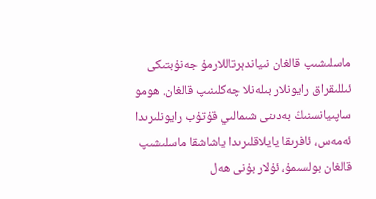ماسلىشىپ قالغان نىياندېرتاللارمۇ جەنۇبتىكى ئىللىقراق رايونلار بىلەنلا چەكلىنىپ قالغان. ھومو ساپىيانسنىڭ بەدىنى شىمالىي قۇتۇب رايونلىرىدا ئەمەس، ئافرىقا يايلاقلىرىدا ياشاشقا ماسلىشىپ قالغان بولسىمۇ، ئۇلار بۇنى ھەل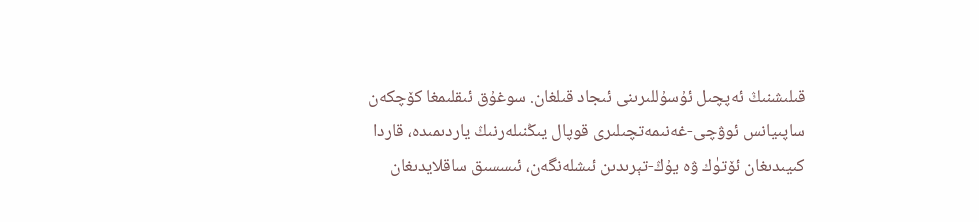قىلىشنىڭ ئەپچىل ئۇسۇللىرىنى ئىجاد قىلغان. سوغۇق ئىقلىمغا كۆچكەن ساپىيانس ئوۋچى-غەنىمەتچىلىرى قوپال يىڭنىلەرنىڭ ياردىمىدە، قاردا كىيىدىغان ئۆتۈك ۋە يۇڭ-تېرىدىن ئىشلەنگەن، ئىسسىق ساقلايدىغان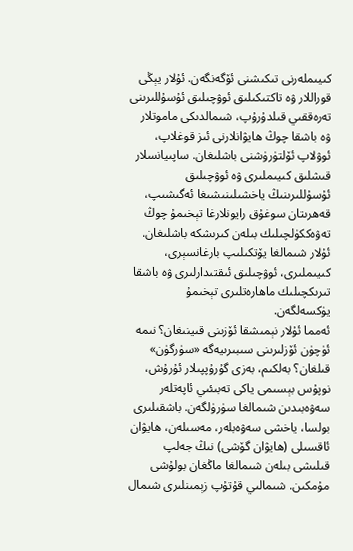كىيىملەرنى تىكىشنى ئۆگەنگەن. ئۇلار يېڭى قوراللار ۋە تاكتىكىلىق ئوۋچىلىق ئۇسۇللىرىنى تەرەققىي قىلدۇرۇپ، شىمالدىكى ماموتلار ۋە باشقا چوڭ ھايۋانلارنى ئىز قوغلاپ، ئوۋلاپ ئۆلتۈرۈشنى باشلىغان. ساپىيانسلار قىشلىق كىيىملىرى ۋە ئوۋچىلىق ئۇسۇللىرىنىڭ ياخشىلىنىشىغا ئەگىشىپ، قەھرىتان سوغۇق رايونلارغا تېخىمۇ چوڭ تەۋەككۈلچىلىك بىلەن كىرىشكە باشلىغان. ئۇلار شىمالغا يۆتكىلىپ بارغانسېرى، كىيىملىرى، ئوۋچىلىق ئىقتىدارلىرى ۋە باشقا تىرىكچىلىك ماھارەتلىرى تېخىمۇ يۈكسەلگەن.
ئەمما ئۇلار نېمىشقا ئۆزىنى قىينىغان؟ نىمە ئۈچۈن ئۆزلىرىنى سىبىرىيەگە «سۈرگۈن» قىلغان؟ بەلكىم، بەزى گۇرۇپپىلار ئۇرۇش، نوپۇس بېسىمى ياكى تەبىئىي ئاپەتلەر سەۋەبىدىن شىمالغا سۈرۈلگەن. باشقىلىرى بولسا، ياخشى سەۋەبلەر، مەسىلەن، ھايۋان ئاقسىلى (ھايۋان گۆشى) نىڭ جەلپ قىلىشى بىلەن شىمالغا ماڭغان بولۇشى مۇمكىن. شىمالىي قۇتۇپ زېمىنلىرى شىمال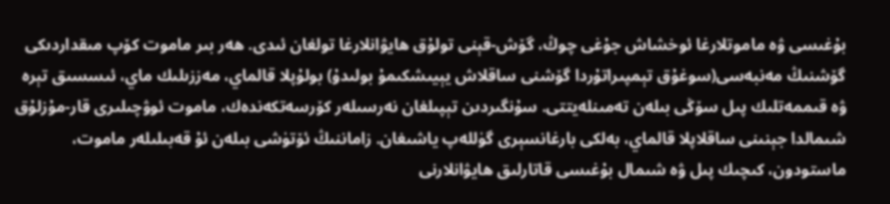بۇغىسى ۋە ماموتلارغا ئوخشاش جۇغى چوڭ، گۆش-قېنى تولۇق ھايۋانلارغا تولغان ئىدى. ھەر بىر ماموت كۆپ مىقداردىكى گۆشنىڭ مەنبەسى(سوغۇق تېمپىراتۇردا گۆشنى ساقلاش يېيىشكىمۇ بولىدۇ) بولۇپلا قالماي، مەززىلىك ماي، ئىسسىق تېرە ۋە قىممەتلىك پىل سۆڭى بىلەن تەمىنلەيتتى. سۇنگىردىن تېپىلغان نەرسىلەر كۆرسەتكەندەك، ماموت ئوۋچىلىرى قار-مۇزلۇق شىمالدا جېنىنى ساقلاپلا قالماي، بەلكى بارغانسېرى گۈللەپ ياشىغان. زاماننىڭ ئۆتۈشى بىلەن ئۇ قەبىلىلەر ماموت، ماستودون، كىچىك پىل ۋە شىمال بۇغىسى قاتارلىق ھايۋانلارنى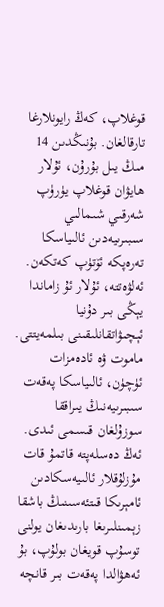قوغلاپ، كەڭ رايونلارغا تارقالغان. بۇنىڭدىن 14 مىڭ يىل بۇرۇن، ئۇلار ھايۋان قوغلاپ يۈرۈپ شەرقىي شىمالىي سىبىرىيەدىن ئالىياسكا تەرەپكە ئۆتۈپ كەتكەن. ئەلۋەتتە، ئۇلار ئۇ زاماندا يېڭى بىر دۇنيا ئېچىۋاتقانلىقىنى بىلمەيتتى. ماموت ۋە ئادەمزات ئۈچۈن، ئالىياسكا پەقەت سىبىرىيەنىڭ يىراققا سوزۇلغان قىسمى ئىدى.
ئەڭ دەسلەپتە قاتمۇ قات مۇزلۇقلار ئالىيەسكادىن ئامېرىكا قىتئەسىنىڭ باشقا زېمىنلىرىغا بارىدىغان يولنى توسۇپ قويغان بولۇپ، بۇ ئەھۋالدا پەقەت بىر قانچە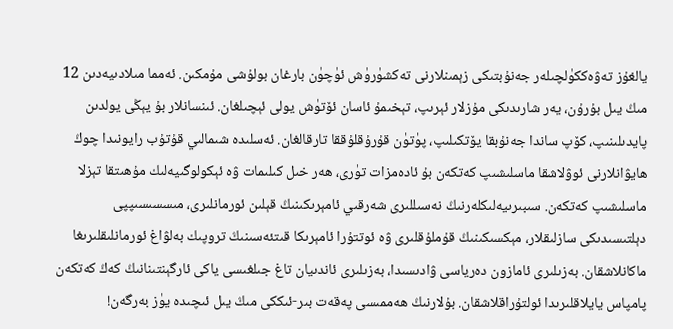يالغۇز تەۋەككۈلچىلەر جەنۇبتىكى زېمىنلارنى تەكشۈرۈش ئۈچۈن بارغان بولۇشى مۇمكىن. ئەمما مىلادىيەدىن 12 مىڭ يىل بۇرۇن، يەر شارىدىكى مۇزلار ئېرىپ، تېخىمۇ ئاسان ئۆتۈش يولى ئېچىلغان. ئىنسانلار بۇ يېڭى يولدىن پايدىلىنىپ، كۆپ ساندا جەنۇبقا يۆتكىلىپ، پۈتۈن قۇرۇقلۇققا تارقالغان. ئەسلىدە شىمالىي قۇتۇب رايونىدا چوڭ ھايۋانلارنى ئوۋلاشقا ماسلىشىپ كەتكەن بۇ ئادەمزات تۈرى، ھەر خىل كىلىمات ۋە ئېكولوگىيەلىك مۇھىتقا تېزلا ماسلىشىپ كەتكەن. سىبىرىيەلىكلەرنىڭ نەسىللىرى شەرقىي ئامېرىكىنىڭ قېلىن ئورمانلىرى، مىسسىسىپپى دېلتىسىدىكى سازلىقلار، مېكسىكىنىڭ قۇملۇقلىرى ۋە ئوتتۇرا ئامېرىكا قىتئەسىنىڭ تروپىك بەلۋاغ ئورمانلىقلىرىغا ماكانلاشقان. بەزىلىرى ئامازون دەرياسى ۋادىسىدا، بەزىلىرى ئاندىيان تاغ جىلغىسى ياكى ئارگېنتىنانىڭ كەڭ كەتكەن پامپاس يايلاقلىرىدا ئولتۇراقلاشقان. بۇلارنىڭ ھەممىسى پەقەت بىر-ئىككى مىڭ يىل ئىچىدە يۈز بەرگەن!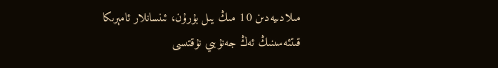مىلادىيەدىن 10 مىڭ يىل بۇرۇن، ئىنسانلار ئامېرىكا قىتئەسىنىڭ ئەڭ جەنۇبىي نۇقتىسى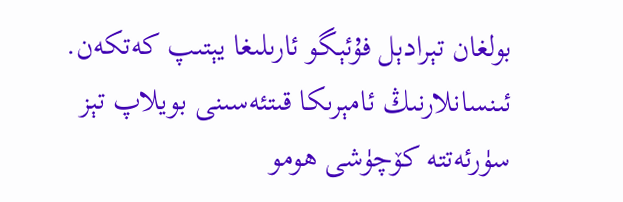بولغان تېرادېل فۇئېگو ئارىلىغا يېتىپ كەتكەن. ئىنسانلارنىڭ ئامېرىكا قىتئەسىنى بويلاپ تېز سۈرئەتتە كۆچۈشى ھومو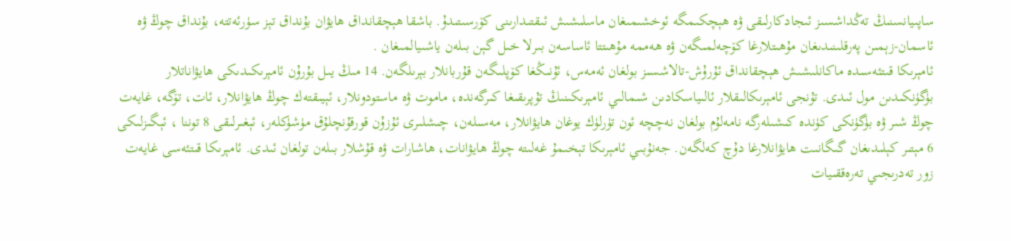ساپىيانسنىڭ تەڭداشسىز ئىجادكارلىقى ۋە ھېچكىمگە ئوخشىمىغان ماسلىشىش ئىقتىدارىنى كۆرسىتىدۇ. باشقا ھېچقانداق ھايۋان بۇنداق تېز سۈرئەتتە، بۇنداق چوڭ ۋە ئاسمان-زېمىن پەرقلىنىدىغان مۇھىتلارغا كۆچەلمىگەن ۋە ھەممە مۇھىتتا ئاساسەن بىرلا خىل گېن بىلەن ياشىيالمىغان .
ئامېرىكا قىتئەسىدە ماكانلىشىش ھېچقانداق ئۇرۇش-تالاشسىز بولغان ئەمەس، ئۇنىڭغا كۆپلىگەن قۇربانلار بېرىلگەن. 14 مىڭ يىل بۇرۇن ئامېرىكىدىكى ھايۋاناتلار بۈگۈنكىدىن مول ئىدى. تۇنجى ئامېرىكالىقلار ئالىياسكادىن شىمالىي ئامېرىكىنىڭ تۇپرىقىغا كىرگەندە، ماموت ۋە ماستودونلار، ئېيىقتەك چوڭ ھايۋانلار، ئات، تۆگە، غايەت چوڭ شىر ۋە بۈگۈنكى كۈندە كىشىلەرگە نامەلۇم بولغان نەچچە ئون تۈرلۈك يوغان ھايۋانلار، مەسىلەن، چىشلىرى ئۇزۇن قورقۇنچلۇق مۈشۈكلەر، ئېغىرلىقى 8 توننا ، ئېگىزلىكى 6 مېتىر كېلىدىغان گىگانىت ھايۋانلارغا دۇچ كەلگەن. جەنۇبىي ئامېرىكا تېخىمۇ غەلىتە چوڭ ھايۋانات، ھاشارات ۋە قۇشلار بىلەن تولغان ئىدى. ئامېرىكا قىتئەسى غايەت زور تەدرىجىي تەرەققىيات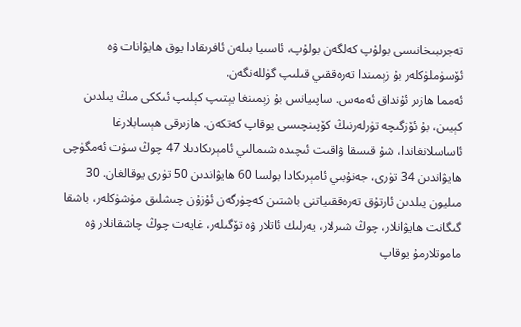تەجرىبىخانىسى بولۇپ كەلگەن بولۇپ، ئاسىيا بىلەن ئافرىقادا يوق ھايۋانات ۋە ئۆسۈملۈكلەر بۇ زېمىندا تەرەققىي قىلىپ گۈللەنگەن.
ئەمما ھازىر ئۇنداق ئەمەس. ساپىيانس بۇ زېمىنغا يېتىپ كېلىپ ئىككى مىڭ يىلدىن كېيىن، بۇ ئۆزگىچە تۈرلەرنىڭ كۆپىنچىسى يوقاپ كەتكەن. ھازىرقى ھېسابلارغا ئاساسلانغاندا، شۇ قىسقا ۋاقىت ئىچىدە شىمالىي ئامېرىكادىلا 47 چوڭ سۈت ئەمگۈچى ھايۋاندىن 34 تۈرى، جەنۇبىي ئامېرىكادا بولسا 60 ھايۋاندىن 50 تۈرى يوقالغان. 30 مىليون يىلدىن ئارتۇق تەرەققىياتنى باشتىن كەچۈرگەن ئۇزۇن چىشلىق مۈشۈكلەر، باشقا گىگانت ھايۋانلار، چوڭ شىرلار، يەرلىك ئاتلار ۋە تۆگىلەر، غايەت چوڭ چاشقانلار ۋە ماموتلارمۇ يوقاپ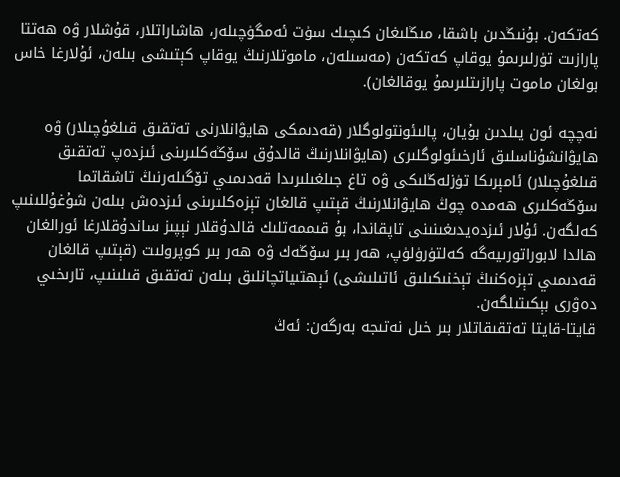كەتكەن. بۇنىڭدىن باشقا، مىڭلىغان كىچىك سۈت ئەمگۈچىلەر، ھاشاراتلار، قۇشلار ۋە ھەتتا پارازىت تۈرلىرىمۇ يوقاپ كەتكەن (مەسىلەن، ماموتلارنىڭ يوقاپ كېتىشى بىلەن، ئۇلارغا خاس بولغان ماموت پارازىتلىرىمۇ يوقالغان).

نەچچە ئون يىلدىن بۇيان، پالىئونتولوگلار (قەدىمكى ھايۋانلارنى تەتقىق قىلغۇچىلار) ۋە ھايۋانشۇناسلىق ئارخىئولوگلىرى (ھايۋانلارنىڭ قالدۇق سۆڭەكلىرىنى ئىزدەپ تەتقىق قىلغۇچىلار) ئامېرىكا تۈزلەڭلىكى ۋە تاغ جىلغىلىرىدا قەدىمىي تۆگىلەرنىڭ تاشقاتما سۆڭەكلىرى ھەمدە چوڭ ھايۋانلارنىڭ قېتىپ قالغان تېزەكلىرىنى ئىزدەش بىلەن شۇغۇللىنىپ كەلگەن. ئۇلار ئىزدەيدىغىنىنى تاپقاندا، بۇ قىممەتلىك قالدۇقلار نېپىز ساندۇقلارغا ئورالغان ھالدا لابوراتورىيەگە كەلتۈرۈلۈپ، ھەر بىر سۆڭەك ۋە ھەر بىر كوپرولىت (قېتىپ قالغان قەدىمىي تېزەكنىڭ تېخنىكىلىق ئاتىلىشى) ئېھتىياتچانلىق بىلەن تەتقىق قىلىنىپ، تارىخىي دەۋرى بېكىتىلگەن.
قايتا-قايتا تەتقىقاتلار بىر خىل نەتىجە بەرگەن: ئەڭ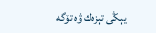يېڭى تېزەك ۋە تۆگە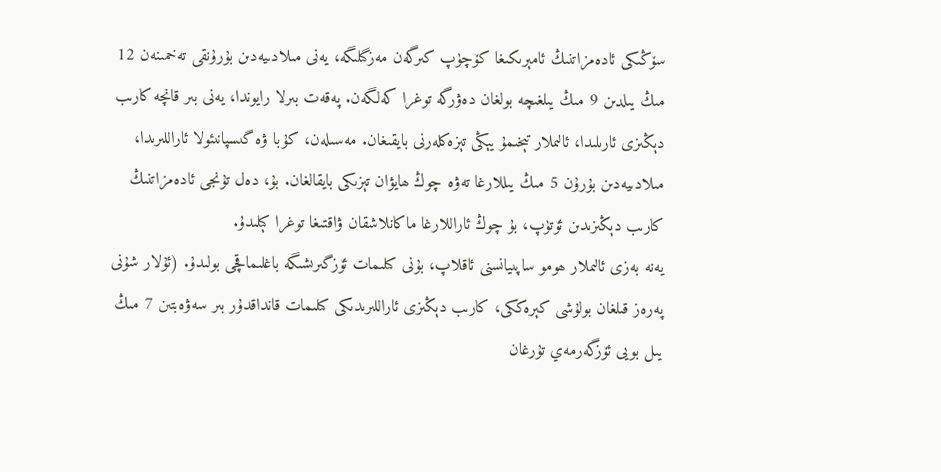سۆڭىكى ئادەمزاتنىڭ ئامېرىكىغا كۆچۈپ كىرگەن مەزگىلىگە، يەنى مىلادىيەدىن بۇرۇنقى تەخمىنەن 12 مىڭ يىلدىن 9 مىڭ يىلغىچە بولغان دەۋرگە توغرا كەلگەن. پەقەت بىرلا رايوندا، يەنى بىر قانچە كارىب دېڭىزى ئارىلىدا، ئالىملار تېخىمۇ يېڭى تېزەكلەرنى بايقىغان. مەسىلەن، كۇبا ۋە گىسپانىئولا ئاراللىرىدا، مىلادىيەدىن بۇرۇن 5 مىڭ يىللارغا تەۋە چوڭ ھايۋان تېزىكى بايقالغان. بۇ، دەل تۇنجى ئادەمزاتنىڭ كارىب دېڭىزىدىن ئۆتۈپ، بۇ چوڭ ئاراللارغا ماكانلاشقان ۋاقتىغا توغرا كېلىدۇ.
يەنە بەزى ئالىملار ھومو ساپىيانسنى ئاقلاپ، بۇنى كىلىمات ئۆزگىرىشىگە باغلىماقچى بولىدۇ. (ئۇلار شۇنى پەرەز قىلغان بولۇشى كېرەككى، كارىب دېڭىزى ئاراللىرىدىكى كىلىمات قانداقدۇر بىر سەۋەبتىن 7 مىڭ يىل بويى ئۆزگەرمەي تۇرغان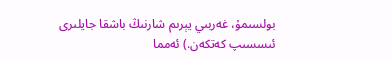بولسىمۇ، غەربىي يېرىم شارنىڭ باشقا جايلىرى ئىسسىپ كەتكەن.) ئەمما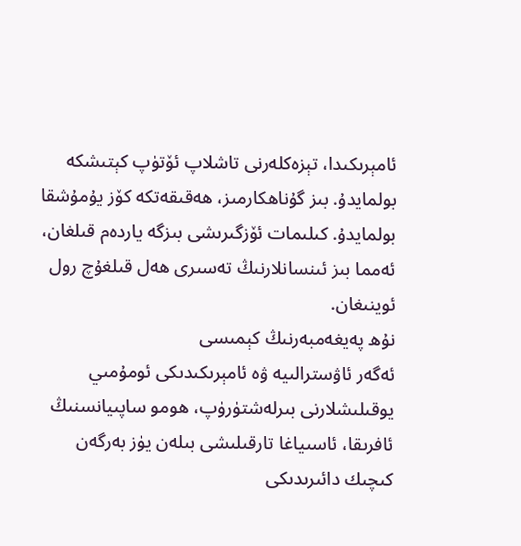ئامېرىكىدا، تېزەكلەرنى تاشلاپ ئۆتۈپ كېتىشكە بولمايدۇ. بىز گۇناھكارمىز، ھەقىقەتكە كۆز يۇمۇشقا بولمايدۇ. كىلىمات ئۆزگىرىشى بىزگە ياردەم قىلغان، ئەمما بىز ئىنسانلارنىڭ تەسىرى ھەل قىلغۇچ رول ئوينىغان.
نۇھ پەيغەمبەرنىڭ كېمىسى
ئەگەر ئاۋسترالىيە ۋە ئامېرىكىدىكى ئومۇمىي يوقىلىشلارنى بىرلەشتۈرۈپ، ھومو ساپىيانسنىڭ ئافرىقا، ئاسىياغا تارقىلىشى بىلەن يۈز بەرگەن كىچىك دائىرىدىكى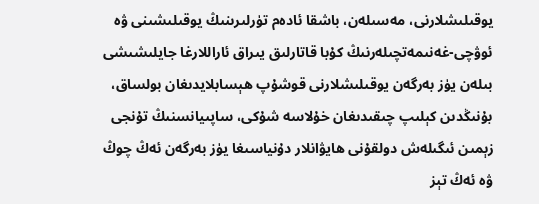يوقىلىشلارنى، مەسىلەن، باشقا ئادەم تۈرلىرىنىڭ يوقىلىشىنى ۋە ئوۋچى-غەنىمەتچىلەرنىڭ كۇبا قاتارلىق يىراق ئاراللارغا جايلىشىشى بىلەن يۈز بەرگەن يوقىلىشلارنى قوشۇپ ھېسابلايدىغان بولساق، بۇنىڭدىن كېلىپ چىقىدىغان خۇلاسە شۇكى، ساپىيانسنىڭ تۇنجى زېمىن ئىگىلەش دولقۇنى ھايۋانلار دۇنياسىغا يۈز بەرگەن ئەڭ چوڭ ۋە ئەڭ تېز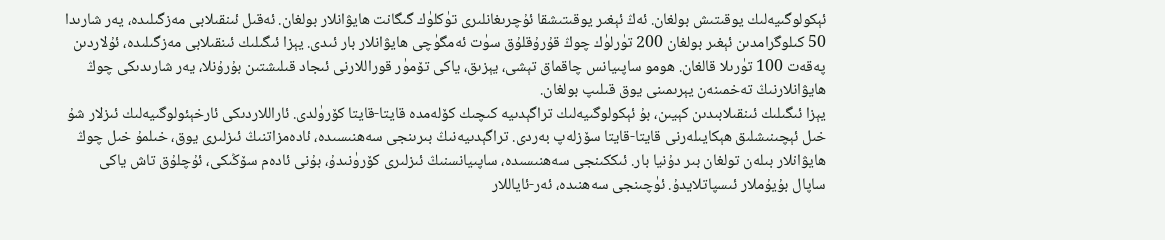ئېكولوگىيەلىك يوقىتىش بولغان. ئەڭ ئېغىر يوقىتىشقا ئۇچرىغانلىرى تۈكلۈك گىگانت ھايۋانلار بولغان. ئەقىل ئىنقىلابى مەزگىلىدە، يەر شارىدا 50 كىلوگرامدىن ئېغىر بولغان 200 تۈرلۈك چوڭ قۇرۇقلۇق سۈت ئەمگۈچى ھايۋانلار بار ئىدى. يېزا ئىگىلىك ئىنقىلابى مەزگىلىدە، ئۇلاردىن پەقەت 100 تۈرىلا قالغان. ھومو ساپىيانس چاقماق تېشى، يېزىق، ياكى تۆمۈر قوراللارنى ئىجاد قىلىشتىن بۇرۇنلا، يەر شارىدىكى چوڭ ھايۋانلارنىڭ تەخمىنەن يېرىمىنى يوق قىلىپ بولغان.
يېزا ئىگىلىك ئىنقىلابىدىن كېيىن، بۇ ئېكولوگىيەلىك تراگېدىيە كىچىك كۆلەمدە قايتا-قايتا كۆرۈلدى. ئاراللاردىكى ئارخېئولوگىيەلىك ئىزلار شۇ خىل ئېچىنىشلىق ھېكايىلەرنى قايتا-قايتا سۆزلەپ بەردى. تراگېدىيەنىڭ بىرىنجى سەھنىسىدە، ئادەمزاتنىڭ ئىزلىرى يوق، خىلمۇ خىل چوڭ ھايۋانلار بىلەن تولغان بىر دۇنيا بار. ئىككىنجى سەھنىسىدە، ساپىيانسنىڭ ئىزلىرى كۆرۈنىدۇ، بۇنى ئادەم سۆڭىكى، ئۇچلۇق تاش ياكى ساپال بۇيۇملار ئىسپاتلايدۇ. ئۈچىنجى سەھنىدە، ئەر-ئاياللار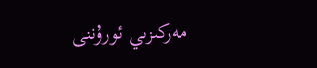مەركىزىي ئورۇننى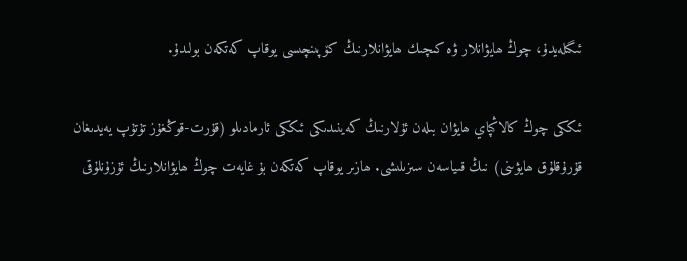ئىگىلەيدۇ، چوڭ ھايۋانلار ۋە كىچىك ھايۋانلارنىڭ كۆپىنچىسى يوقاپ كەتكەن بولىدۇ.

ئىككى چوڭ كالاڭپاي ھايۋان بىلەن ئۇلارنىڭ كەينىدىكى ئىككى ئارمادىلو (قۇرت-قوڭغۇز تۇتۇپ يەيدىغان قۇرۇقلۇق ھايۋىنى) نىڭ قىياسەن سىزىلىشى. ھازىر يوقاپ كەتكەن بۇ غايەت چوڭ ھايۋانلارنىڭ ئۇزۇنلۇقى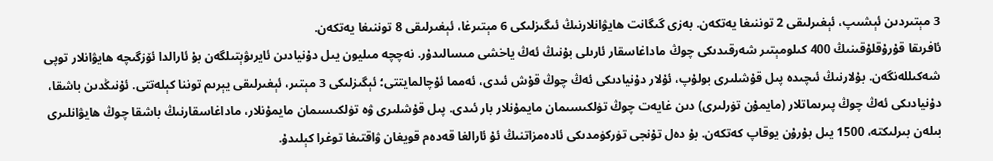3 مېتىردىن ئېشىپ، ئېغىرلىقى 2 توننىغا يەتكەن. بەزى گىگانت ھايۋانلارنىڭ ئىگىزلىكى 6 مېتىرغا، ئېغىرلىقى 8 توننىغا يەتكەن.
ئافرىقا قۇرۇقلۇقىنىڭ 400 كىلومېتىر شەرقىدىكى چوڭ ماداغاسقار ئارىلى بۇنىڭ ئەڭ ياخشى مىسالىدۇر. نەچچە مىليون يىل دۇنيادىن ئايرىۋېتىلگەن بۇ ئارالدا ئۆزگىچە ھايۋانلار توپى شەكىللەنگەن. بۇلارنىڭ ئىچىدە پىل قۇشلىرى بولۇپ، ئۇلار دۇنيادىكى ئەڭ چوڭ قۇش ئىدى، ئەمما ئۇچالمايتتى؛ ئېگىزلىكى 3 مېتىر، ئېغىرلىقى يېرىم توننا كېلەتتى. ئۇنىڭدىن باشقا، دۇنيادىكى ئەڭ چوڭ پىرىماتلار (مايمۇن تۈرلىرى) دىن غايەت چوڭ تۈلكىسىمان مايمۇنلار بار ئىدى. پىل قۇشلىرى ۋە تۈلكىسىمان مايمۇنلار، ماداغاسقارنىڭ باشقا چوڭ ھايۋانلىرى بىلەن بىرلىكتە، 1500 يىل بۇرۇن يوقاپ كەتكەن. بۇ دەل تۇنجى تۈركۈمدىكى ئادەمزاتنىڭ ئۇ ئارالغا قەدەم قويغان ۋاقتىغا توغرا كېلىدۇ.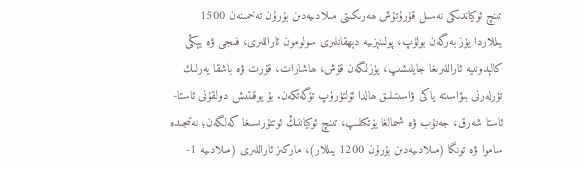تىنچ ئوكياندىكى نەسىل قۇرۇتۇش ھەرىكىتى مىلادىيەدىن بۇرۇن تەخمىنەن 1500 يىللاردا يۈز بەرگەن بولۇپ، پولىنېزىيە دېھقانلىرى سولومون ئاراللىرى، فىجى ۋە يېڭى كالېدونىيە ئاراللىرىغا جايلىشىپ، يۈزلىگەن قۇش، ھاشارات، قۇرت ۋە باشقا يەرلىك تۈرلەرنى بىۋاسىتە ياكى ۋاسىتىلىق ھالدا ئۆلتۈرۈپ تۈگەتكەن. بۇ يوقىتىش دولقۇنى ئاستا-ئاستا شەرق، جەنۇب ۋە شىمالغا يۆتكىلىپ، تىنچ ئوكياننىڭ ئوتتۇرىسىغا كەلگەن؛ نەتىجىدە ساموا ۋە تونگا (مىلادىيەدىن بۇرۇن 1200 يىللار)، ماركىز ئاراللىرى (مىلادىيە 1-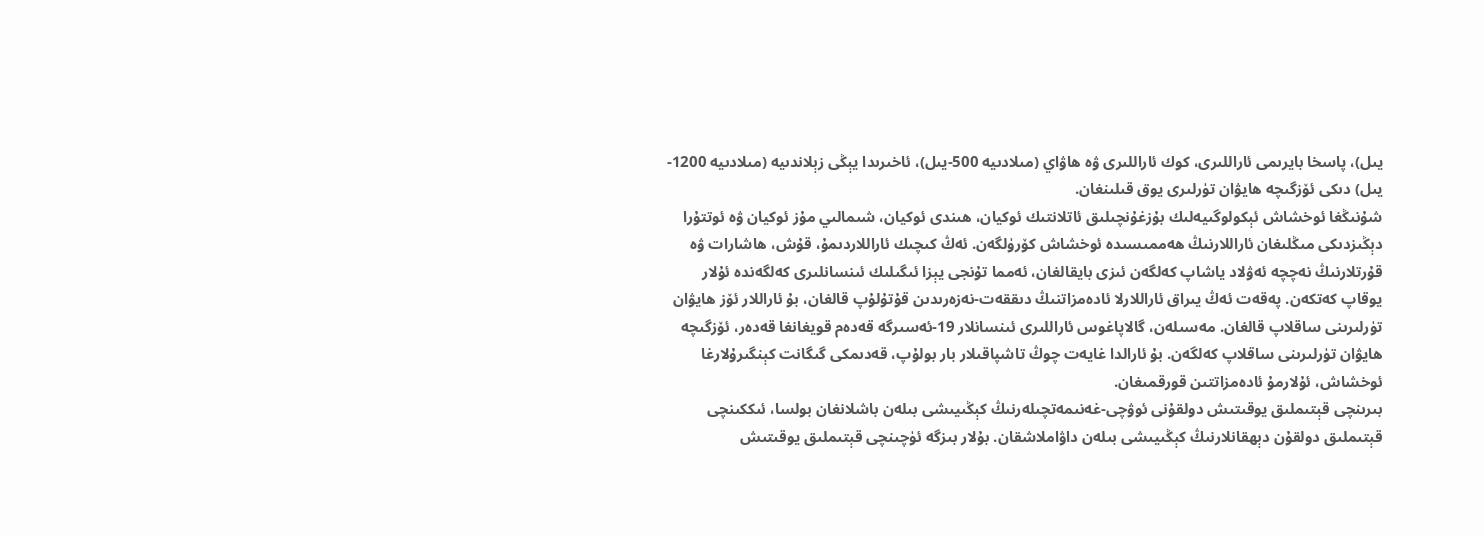يىل)، پاسخا بايرىمى ئاراللىرى، كوك ئاراللىرى ۋە ھاۋاي (مىلادىيە 500-يىل)، ئاخىرىدا يېڭى زېلاندىيە (مىلادىيە 1200-يىل) دىكى ئۆزگىچە ھايۋان تۈرلىرى يوق قىلىنغان.
شۇنىڭغا ئوخشاش ئېكولوگىيەلىك بۇزغۇنچىلىق ئاتلانتىك ئوكيان، ھىندى ئوكيان، شىمالىي مۇز ئوكيان ۋە ئوتتۇرا دېڭىزدىكى مىڭلىغان ئاراللارنىڭ ھەممىسىدە ئوخشاش كۆرۈلگەن. ئەڭ كىچىك ئاراللاردىمۇ، قۇش، ھاشارات ۋە قۇرتلارنىڭ نەچچە ئەۋلاد ياشاپ كەلگەن ئىزى بايقالغان، ئەمما تۇنجى يېزا ئىگىلىك ئىنسانلىرى كەلگەندە ئۇلار يوقاپ كەتكەن. پەقەت ئەڭ يىراق ئاراللارلا ئادەمزاتنىڭ دىققەت-نەزەرىدىن قۇتۇلۇپ قالغان، بۇ ئاراللار ئۆز ھايۋان تۈرلىرىنى ساقلاپ قالغان. مەسىلەن، گالاپاغوس ئاراللىرى ئىنسانلار 19-ئەسىرگە قەدەم قويغانغا قەدەر، ئۆزگىچە ھايۋان تۈرلىرىنى ساقلاپ كەلگەن. بۇ ئارالدا غايەت چوڭ تاشپاقىلار بار بولۇپ، قەدىمكى گىگانت كېنگىرۇلارغا ئوخشاش، ئۇلارمۇ ئادەمزاتتىن قورقمىغان.
بىرىنچى قېتىملىق يوقىتىش دولقۇنى ئوۋچى-غەنىمەتچىلەرنىڭ كېڭىيىشى بىلەن باشلانغان بولسا، ئىككىنچى قېتىملىق دولقۇن دېھقانلارنىڭ كېڭىيىشى بىلەن داۋاملاشقان. بۇلار بىزگە ئۈچىنچى قېتىملىق يوقىتىش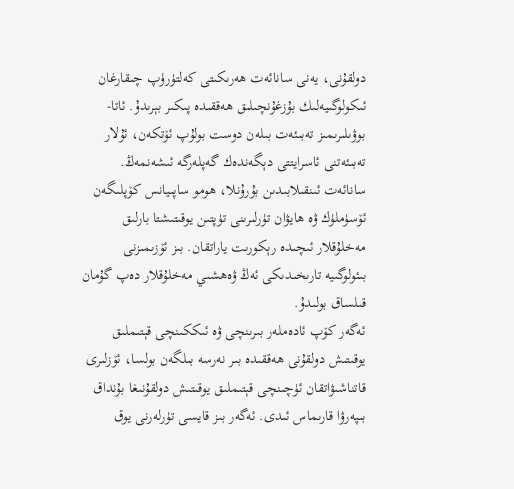دولقۇنى، يەنى سانائەت ھەرىكىتى كەلتۈرۈپ چىقارغان ئىكولوگىيەلىك بۇزغۇنچىلىق ھەققىدە پىكىر بېرىدۇ. ئاتا-بوۋىلىرىمىز تەبىئەت بىلەن دوست بولۇپ ئۆتكەن، ئۇلار تەبىئەتنى ئاسرايتتى دېگەندەك گەپلەرگە ئىشەنمەڭ. سانائەت ئىنقىلابىدىن بۇرۇنلا، ھومو ساپىيانس كۆپلىگەن ئۆسۈملۈك ۋە ھايۋان تۈرلىرىنى تۈپتىن يوقىتىشتا بارلىق مەخلۇقلار ئىچىدە رېكورىت ياراتقان. بىز ئۆزىمىزنى بىئولوگىيە تارىخىدىكى ئەڭ ۋەھشىي مەخلۇقلار دەپ گۇمان قىلساق بولىدۇ.
ئەگەر كۆپ ئادەملەر بىرىنچى ۋە ئىككىنچى قېتىملىق يوقىتىش دولقۇنى ھەققىدە بىر نەرسە بىلگەن بولسا، ئۆزلىرى قاتناشىۋاتقان ئۈچىنچى قېتىملىق يوقىتىش دولقۇنىغا بۇنداق بىپەرۋا قارىماس ئىدى. ئەگەر بىز قايسى تۈرلەرنى يوق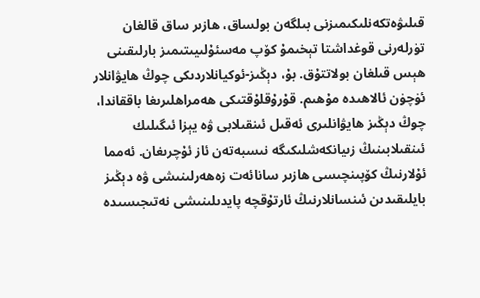قىلىۋەتكەنلىكىمىزنى بىلگەن بولساق، ھازىر ساق قالغان تۈرلەرنى قوغداشتا تېخىمۇ كۆپ مەسئۇلىيىتىمىز بارلىقىنى ھېس قىلغان بولاتتۇق. بۇ، دېڭىز-ئوكيانلاردىكى چوڭ ھايۋانلار ئۈچۈن ئالاھىدە مۇھىم. قۇرۇقلۇقتىكى ھەمراھلىرىغا باققاندا، چوڭ دېڭىز ھايۋانلىرى ئەقىل ئىنقىلابى ۋە يېزا ئىگىلىك ئىنقىلابىنىڭ زىيانكەشلىكىگە نىسبەتەن ئاز ئۇچرىغان. ئەمما ئۇلارنىڭ كۆپىنچىسى ھازىر سانائەت زەھەرلىنىشى ۋە دېڭىز بايلىقىدىن ئىنسانلارنىڭ ئارتۇقچە پايدىلىنىشى نەتىجىسىدە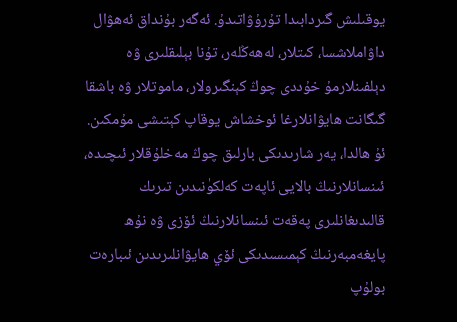يوقىلىش گىردابىدا تۇرۇۋاتىدۇ. ئەگەر بۇنداق ئەھۋال داۋاملاشسا، كىتلار، لەھەڭلەر، تۇنا بېلىقلىرى ۋە دېلفىنلارمۇ خۇددى چوڭ كېنگىرولار، ماموتلار ۋە باشقا گىگانت ھايۋانلارغا ئوخشاش يوقاپ كېتىشى مۇمكىن. ئۇ ھالدا، يەر شارىدىكى بارلىق چوڭ مەخلۇقلار ئىچىدە، ئىنسانلارنىڭ بالايى ئاپەت كەلكۈنىدىن تىرىك قالىدىغانلىرى پەقەت ئىنسانلارنىڭ ئۆزى ۋە نۇھ پايغەمبەرنىڭ كېمىسىدىكى ئۆي ھايۋانلىرىدىن ئىبارەت بولۇپ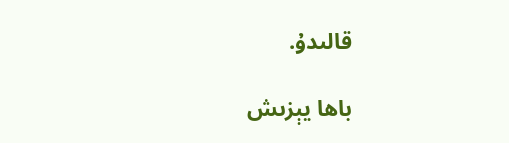قالىدۇ.

باھا يېزىش